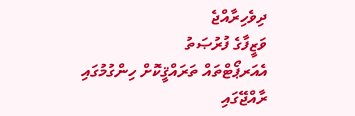ދިވެހިރާއްޖެ
ވަޒީފާގެ ފުރުޞަތު
އެއަރޕޯޓްތައް ތަރައްޤީކޮށް ހިންގުމުގައި ރާއްޖޭގައި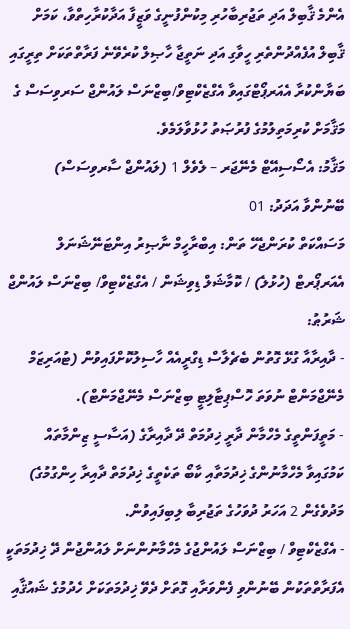އެންމެ ޤާބިލް އަދި ތަޖުރިބާހުރި މިކުންފުނީގެ ވަޒީފާ އަދާކުރާހިތްވާ، ކަމަށް ޤާބިލް އުފެއްދުންތެރި ހީވާގި އަދި ނަތީޖާ ހާޞިލް ކުރެވޭނެ ފަރާތްތަކަށް ތިރީގައި ބަޔާންކުރާ އެއަރޕޯޓްގައިވާ އެގްޒެކްޓިވް/ބިޒްނަސް ލައުންޖް ސަރވިސަސް ގެ މަޤާމަށް ކުރިމަތިލުމުގެ ފުރުޞަތު ހުޅުވާލަމެވެ.
މަޤާމު: އެސޯސިއޭޓް މެނޭޖަރ – ލެވެލް 1 (ލައުންޖް ސާރވިސަސް)
ބޭނުންވާ އަދަދު: 01
މަސައްކަތް ކުރަންޖެހޭ ތަން: އިބްރާހީމް ނާޞިރު އިންޓަނޭޝަނަލް އެއަރޕޯރޓް (ހުޅުލެ) / ކޮމާޝަލް ޑިވިޝަން / އެގްޒެކްޓިވް/ ބިޒްނަސް ލައުންޖް
ޝަރުޠު:
- ދާއިރާއާ ގުޅޭ ގޮތުން ބެޗެލާސް ޑިގްރީއެއް ހާސިލުކޮށްފައިވުން (ޓުއަރިޒަމް މެނޭޖްމަންޓް ނުވަތަ ހޮސްޕިޓާލިޓީ ބިޒްނަސް މެނޭޖްމަންޓް).
- މަތީފަންތީގެ މެހްމާން ދާރީ ޚިދުމަތް ދޭ ދާއިރާގެ (އަސާސީ ޒިންމާތައް ކަމުގައިވާ މެހްމާނުންގެ ޚިދުމަތާއި ކާބޯ ތަކެތީގެ ޚިދުމަތް ދާއިރާ ހިންގުމުގެ) މަދުވެގެން 2 އަހަރު ދުވަހުގެ ތަޖުރިބާ ލިބިފައިވުން.
- އެގްޒެކްޓިވް / ބިޒްނަސް ލައުންޖުގެ މެހްމާނުންނަށް ލައުންޖުން ދޭ ޚިދުމަތަކީ އެފަރާތްތަކުން ބޭނުންވި ފެންވަރާއި ގޮތަށް ދެވޭ ޚިދުމަތަކަށް ހެދުމުގެ ޝައުޤާއި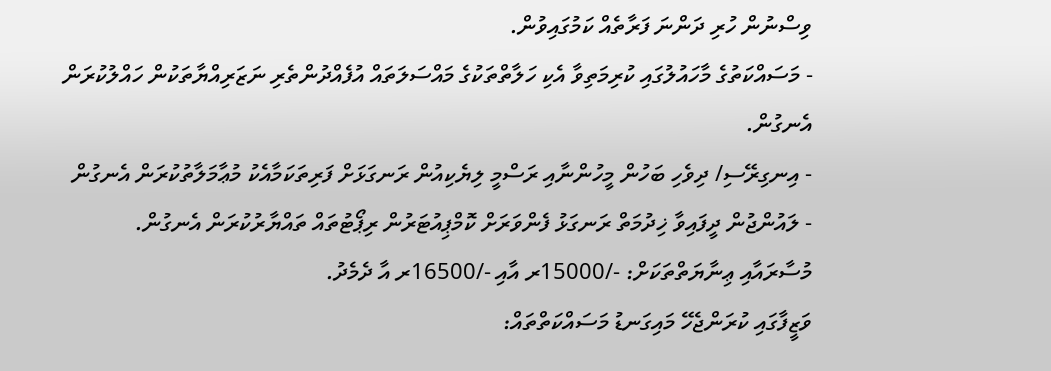ވިސްނުން ހުރި ދަންނަ ފަރާތެއް ކަމުގައިވުން.
- މަސައްކަތުގެ މާހައުލުގައި ކުރިމަތިވާ އެކި ހަލާތްތަކުގެ މައްސަލަތައް އުފެއްދުންތެރި ނަޒަރިއްޔާތަކުން ހައްލުކުރަން އެނގުން.
- އިނގިރޭސި/ ދިވެހި ބަހުން މީހުންނާއި ރަސްމީ ލިޔެކިއުން ރަނގަޅަށް ފަރިތަކަމާއެކު މުޢާމަލާތުކުރަން އެނގުން
- ލައުންޖުން ދީފައިވާ ޚިދުމަތް ރަނގަޅު ފެންވަރަށް ކޮމްޕިއުޓަރުން ރިޕޯޓުތައް ތައްޔާރުކުރަން އެނގުން.
މުސާރައާއި ޢިނާޔަތްތަކަށް: -/15000ރ އާއި -/16500ރ އާ ދެމެދު.
ވަޒީފާގައި ކުރަންޖެހޭ މައިގަނޑު މަސައްކަތްތައް: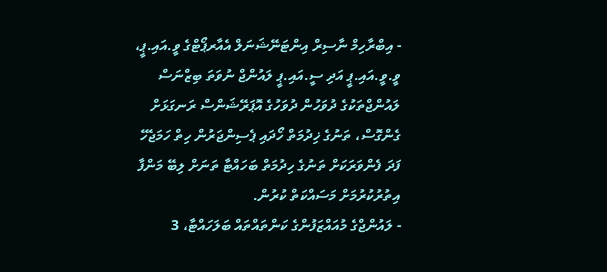- އިބްރާހިމް ނާސިރް އިންޓަނޭޝަނަލް އެއާރޕޯޓްގެ ވީ.އައި.ޕީ، ވީ.ވީ.އައި.ޕީ އަދި ސީ.އައި.ޕީ ލައުންޖް ނުވަތަ ބިޒްނަސް ލައުންޖްތަކުގެ ދުވަހުން ދުވަހުގެ އޮޕަރޭޝަންސް ރަނގަޅަށް ގެންގޮސް، ތަނުގެ ޚިދުމަތް ހޯދައި ޕެސިންޖަރުން ހިތް ހަމަޖެހޭ ފަދަ ފެންވަރަކަށް ތަނުގެ ހިދުމަތް ބަހައްޓާ ތަނަށް ލިބޭ މަންފާ އިތުރުކުރުމަށް މަސައްކަތް ކުރުން.
- ލައުންޖްގެ މުއައްޒަފުންގެ ކަންތައްތައް ބަލަހައްޓާ، 3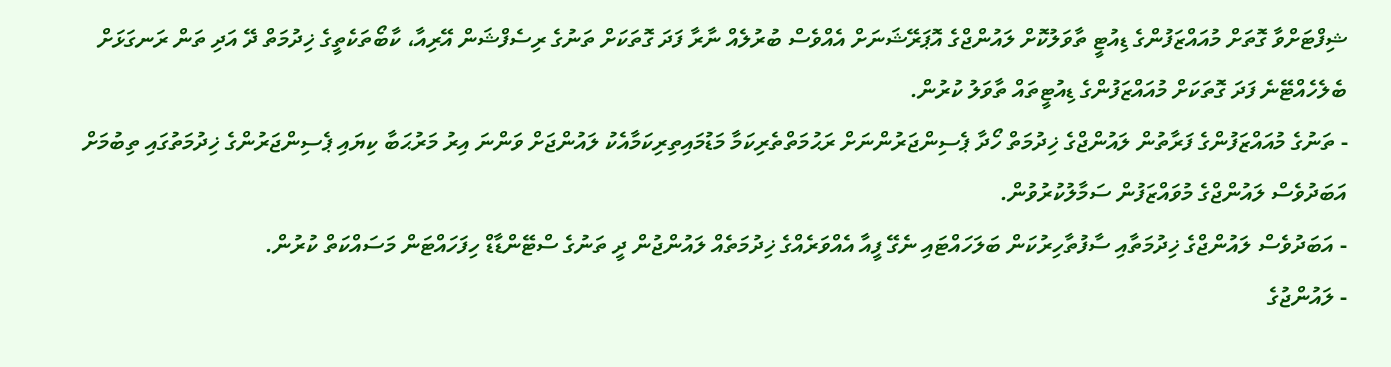ޝިފްޓަށްވާ ގޮތަށް މުއައްޒަފުންގެ ޑިއުޓީ ތާވަލުކޮށް ލައުންޖްގެ އޮޕަރޭޝަނަށް އެއްވެސް ބުރުލެއް ނާރާ ފަދަ ގޮތަކަށް ތަނުގެ ރިސެފްޝަން އޭރިއާ، ކާބޯތަކެތީގެ ޚިދުމަތް ދޭ އަދި ތަން ރަނގަޅަށް ބެލެހެއްޓޭނެ ފަދަ ގޮތަކަށް މުއައްޒަފުންގެ ޑިއުޓީތައް ތާވަލު ކުރުން.
- ތަނުގެ މުއައްޒަފުންގެ ފަރާތުން ލައުންޖްގެ ޚިދުމަތް ހޯދާ ޕެސިންޖަރުންނަށް ރަޙުމަތްތެރިކަމާ މަޑުމައިތިރިކަމާއެކު ލައުންޖަށް ވަންނަ އިރު މަރުޙަބާ ކިޔައި ޕެސިންޖަރުންގެ ޚިދުމަތުގައި ތިބުމަށް އަބަދުވެސް ލައުންޖްގެ މުވައްޒަފުން ސަމާލުކުރުވުން.
- އަބަދުވެސް ލައުންޖްގެ ޚިދުމަތާއި ސާފުތާހިރުކަން ބަލަހައްޓައި ނެގޭ ފީއާ އެއްވަރެއްގެ ޚިދުމަތެއް ލައުންޖުން ދީ ތަނުގެ ސްޓޭންޑާޑް ހިފަހައްޓަން މަސައްކަތް ކުރުން.
- ލައުންޖުގެ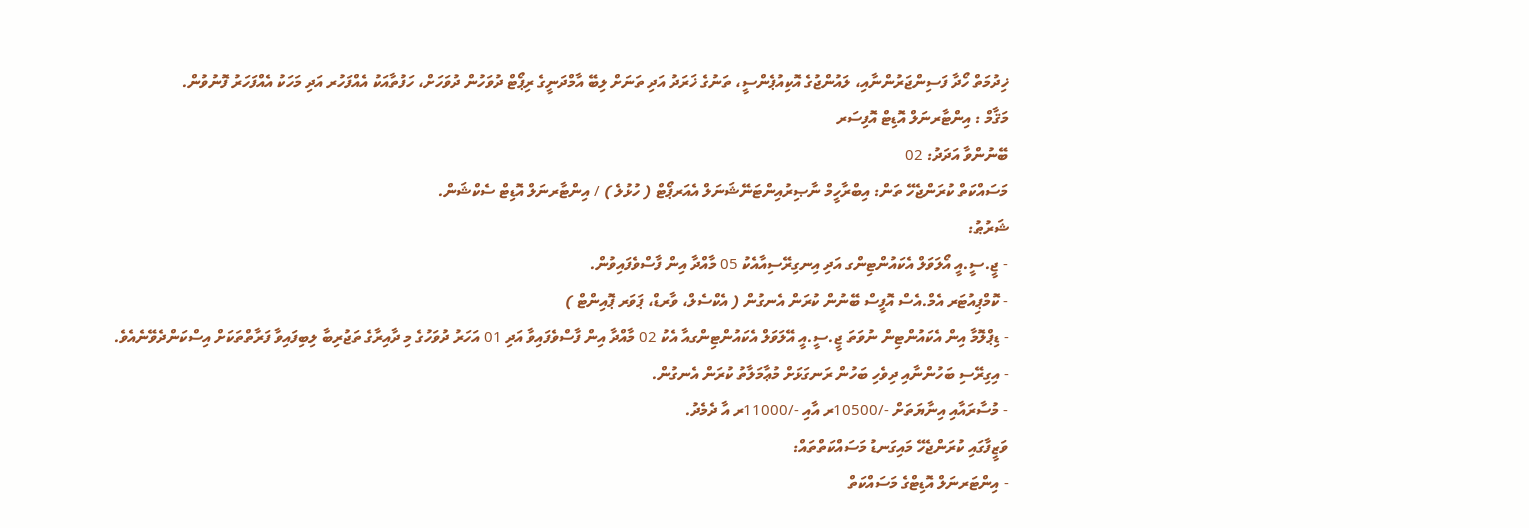ޚިދުމަތް ހޯދާ ފަސިންޖަރުންނާއި، ލައުންޖުގެ އޮކިއުޕެންސީ، ތަނުގެ ޚަރަދު އަދި ތަނަށް ލިބޭ އާމްދަނީގެ ރިޕޯޓް ދުވަހުން ދުވަހަށް، ހަފުތާއަކު އެއްފަހުރ އަދި މަހަކު އެއްފަހަރު ފޮނުވުން.
މަޤާމް : އިންޓާރނަލް އޮޑިޓް އޮފިސަރ
ބޭނުންވާ އަދަދު: 02
މަސައްކަތް ކުރަންޖެހޭ ތަން: އިބްރާހީމް ނާޞިރުއިންޓަނޭޝަނަލް އެއަރޕޯޓް ( ހުޅުލެ ) / އިންޓާރނަލް އޮޑިޓް ސެކްޝަން.
ޝަރުޠު:
- ޖީ.ސީ.އީ އޯލަވަލް އެކައުންޓިންގ އަދި އިނގިރޭސިއާއެކު 05 މާއްދާ އިން ފާސްވެފައިވުން.
- ކޮމްޕިއުޓަރ އެމް.އެސް އޮފީސް ބޭނުން ކުރަން އެނގުން ( އެކްސެލް، ވާރޑް، ޕަވަރ ޕޮއިންޓް )
- ޑިޕްލޮމާ އިން އެކައުންޓިން ނުވަތަ ޖީ.ސީ.އީ އޭލަވަލް އެކައުންޓިންގއާ އެކު 02 މާއްދާ އިން ފާސްވެފައިވާ އަދި 01 އަހަރު ދުވަހުގެ މި ދާއިރާގެ ތަޖުރިބާ ލިބިފައިވާ ފަރާތްތަކަށް އިސްކަންދެވޭނެއެވެ.
- އިގިރޭސި ބަހުންނާއި ދިވެހި ބަހުން ރަނގަޅަށް މުޢާމަލާތު ކުރަން އެނގުން.
- މުސާރައާއި އިނާޔަތަށް -/10500ރ އާއި -/11000ރ އާ ދެމެދު.
ވަޒީފާގައި ކުރަންޖެހޭ މައިގަނޑު މަސައްކަތްތައް:
- އިންޓަރނަލް އޮޑިޓްގެ މަސައްކަތް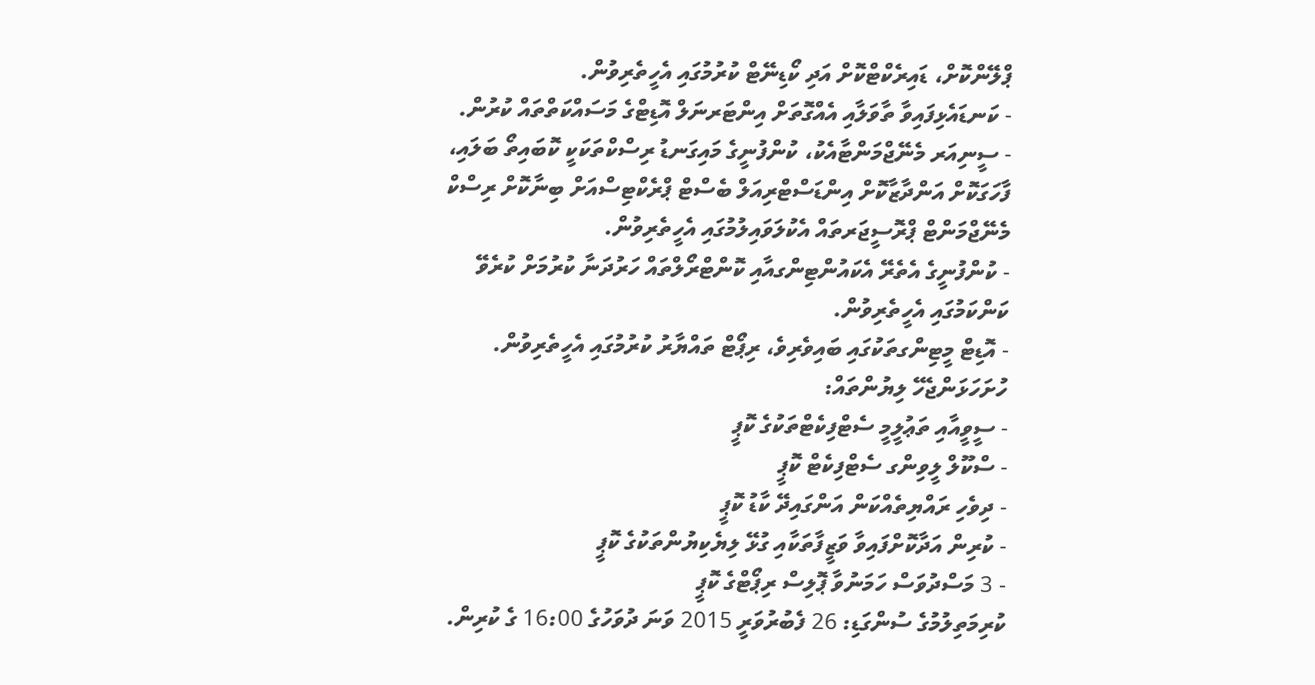ޕްލޭންކޮށް، ޑައިރެކްޓްކޮށް އަދި ކޯޑިނޭޓް ކުރުމުގައި އެހީތެރިވުން.
- ކަނޑައެޅިފައިވާ ތާވަލާއި އެއްގޮތަށް އިންޓަރނަލް އޮޑިޓްގެ މަސައްކަތްތައް ކުރުން.
- ސީނިއަރ މެނޭޖްމަންޓާއެކު، ކުންފުނީގެ މައިގަނޑު ރިސްކްތަކަކީ ކޮބައިތޯ ބަލައި، ފާހަގަކޮށް އަންދާޒާކޮށް އިންޑަސްޓްރިއަލް ބެސްޓް ޕްރެކްޓިސްއަށް ބިނާކޮށް ރިސްކް މެނޭޖްމަންޓް ޕްރޮސީޖަރތައް އެކުލަވައިލުމުގައި އެހީތެރިވުން.
- ކުންފުނީގެ އެތެރޭ އެކައުންޓިންގއާއި ކޮންޓްރޯލްތައް ހަރުދަނާ ކުރުމަށް ކުރެވޭ ކަންކަމުގައި އެހީތެރިވުން.
- އޮޑިޓް މީޓިންގތަކުގައި ބައިވެރިވެ، ރިޕޯޓް ތައްޔާރު ކުރުމުގައި އެހީތެރިވުން.
ހުށަހަޅަންޖެހޭ ލިޔުންތައް:
- ސީވީއާއި ތަޢުލީމީ ސެޓްފިކެޓްތަކުގެ ކޮޕީ
- ސްކޫލް ލީވިންގ ސެޓްފިކެޓް ކޮޕީ
- ދިވެހި ރައްޔިތެއްކަން އަންގައިދޭ ކާޑު ކޮޕީ
- ކުރިން އަދާކޮށްފައިވާ ވަޒީފާތަކާއި ގުޅޭ ލިޔެކިޔުންތަކުގެ ކޮޕީ
- 3 މަސްދުވަސް ހަމަނުވާ ޕޮލިސް ރިޕޯޓްގެ ކޮޕީ
ކުރިމަތިލުމުގެ ސުންގަޑި: 26 ފެބުރުވަރީ 2015 ވަނަ ދުވަހުގެ 16:00 ގެ ކުރިން.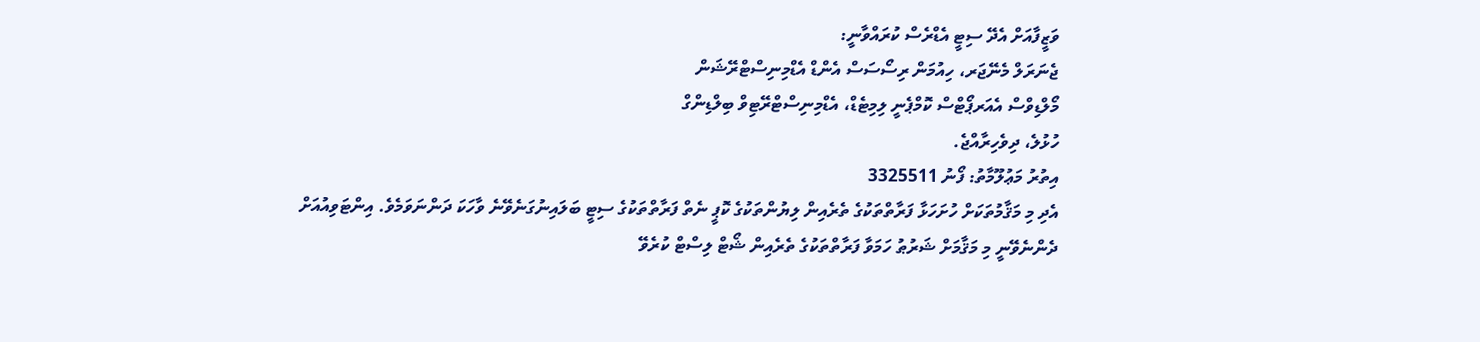ވަޒީފާއަށް އެދޭ ސިޓީ އެޑްރެސް ކުރައްވާނީ:
ޖެނަރަލް މެނޭޖަރ، ހިއުމަން ރިސޯސަސް އެންޑް އެޑްމިނިސްޓްރޭޝަން
މޯލްޑިވްސް އެއަރޕޯޓްސް ކޮމްޕެނީ ލިމިޓެޑް، އެޑްމިނިސްޓްރޭޓިވް ބިލްޑިންގް
ހުޅުލެ، ދިވެހިރާއްޖެ.
އިތުރު މަޢުލޫމާތު: ފޯނު 3325511
އެދި މި މަޤާމުތަކަށް ހުށަހަޅާ ފަރާތްތަކުގެ ތެރެއިން ލިޔުންތަކުގެ ކޮޕީ ނެތް ފަރާތްތަކުގެ ސިޓީ ބަލައިނުގަނެވޭނެ ވާހަކަ ދަންނަވަމެވެ. އިންޓަވިއުއަށް ދެންނެވޭނީ މި މަޤާމަށް ޝަރުޠު ހަމަވާ ފަރާތްތަކުގެ ތެރެއިން ޝޯޓް ލިސްޓް ކުރެވޭ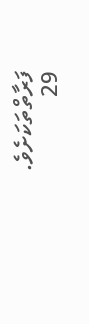ފަރާތްތަކަށެވެ.
29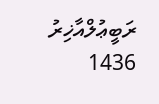ރަބީޢުލްއާޚިރު 1436